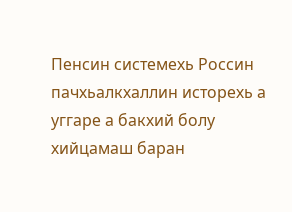Пенсин системехь Россин пачхьалкхаллин исторехь а уггаре а бакхий болу хийцамаш баран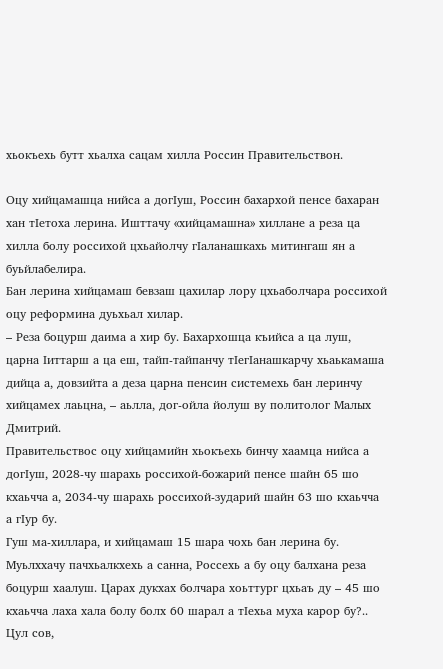хьокъехь бутт хьалха сацам хилла Россин Правительствон.

Оцу хийцамашца нийса а догIуш, Россин бахархой пенсе бахаран хан тIетоха лерина. Ишттачу «хийцамашна» хиллане а реза ца хилла болу россихой цхьайолчу гIаланашкахь митингаш ян а буьйлабелира.
Бан лерина хийцамаш бевзаш цахилар лору цхьаболчара россихой оцу реформина дуьхьал хилар.
– Реза боцурш даима а хир бу. Бахархошца къийса а ца луш, царна Iиттарш а ца еш, тайп-тайпанчу тIегIанашкарчу хьаькамаша дийца а, довзийта а деза царна пенсин системехь бан леринчу хийцамех лаьцна, – аьлла, дог-ойла йолуш ву политолог Малых Дмитрий.
Правительствос оцу хийцамийн хьокъехь бинчу хаамца нийса а догIуш, 2028-чу шарахь россихой-божарий пенсе шайн 65 шо кхаьчча а, 2034-чу шарахь россихой-зударий шайн 63 шо кхаьчча а гIур бу.
Гуш ма-хиллара, и хийцамаш 15 шара чохь бан лерина бу.
Муьлххачу пачхьалкхехь а санна, Россехь а бу оцу балхана реза боцурш хаалуш. Царах дукхах болчара хоьттург цхьаъ ду – 45 шо кхаьчча лаха хала болу болх 60 шарал а тIехьа муха карор бу?.. Цул сов,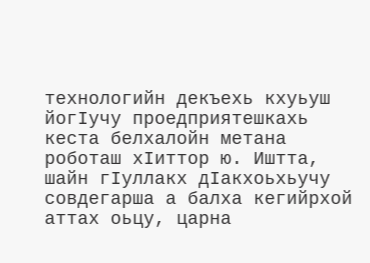технологийн декъехь кхуьуш йогIучу проедприятешкахь кеста белхалойн метана роботаш хIиттор ю. Иштта, шайн гIуллакх дIакхоьхьучу совдегарша а балха кегийрхой аттах оьцу, царна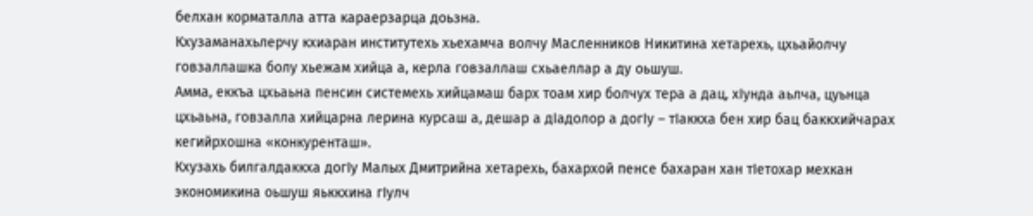белхан корматалла атта караерзарца доьзна.
Кхузаманахьлерчу кхиаран институтехь хьехамча волчу Масленников Никитина хетарехь, цхьайолчу говзаллашка болу хьежам хийца а, керла говзаллаш схьаеллар а ду оьшуш.
Амма, еккъа цхьаьна пенсин системехь хийцамаш барх тоам хир болчух тера а дац, хIунда аьлча, цуьнца цхьаьна, говзалла хийцарна лерина курсаш а, дешар а дIадолор а догIу – тIаккха бен хир бац баккхийчарах кегийрхошна «конкуренташ».
Кхузахь билгалдаккха догIу Малых Дмитрийна хетарехь, бахархой пенсе бахаран хан тIетохар мехкан экономикина оьшуш яьккхина гIулч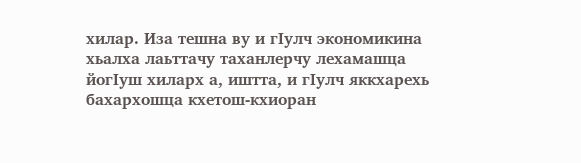хилар. Иза тешна ву и гIулч экономикина хьалха лаьттачу таханлерчу лехамашца йогIуш хиларх а, иштта, и гIулч яккхарехь бахархошца кхетош-кхиоран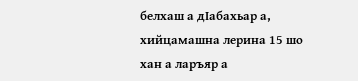белхаш а дIабахьар а, хийцамашна лерина 15 шо хан а ларъяр а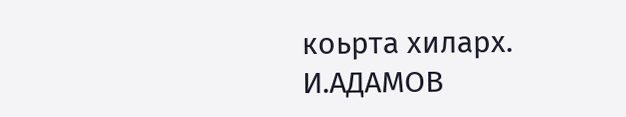коьрта хиларх.
И.АДАМОВ